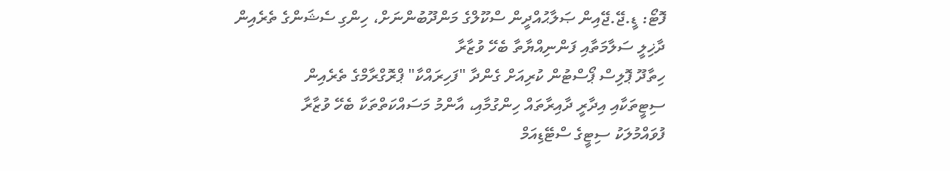ފޮޓޯ: ޑީ.ޖޭ.ޖޭއިން ޞަލާޙުއްދީން ސްކޫލްގެ މަންދޫބުންނަށް، ހިންގި ސެޝަންގެ ތެރެއިން
ދާޚިލީ ސަލާމަތާއި ފަންނިއްޔާތާ ބެހޭ ވުޒާރާ
ހިތާދޫ ޕޮލިސް ޕޯސްޓުން ކުރިއަށް ގެންދާ "ފަހިރައްކާ" ޕްރޮގްރާމްގެ ތެރެއިން
ސިޓީތަކާއި އިދާރީ ދާއިރާތައް ހިންގުމާއި، އާންމު މަސައްކަތްތަކާ ބެހޭ ވުޒާރާ
ފުވައްމުލަކު ސިޓީގެ ސްޓޭޑިއަމް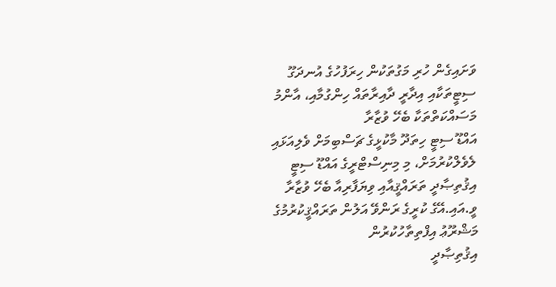ވަށައިގެން ހުރި މަގުތަކުން ހިރަފުހުގެ އުނދަގޫ
ސިޓީތަކާއި އިދާރީ ދާއިރާތައް ހިންގުމާއި، އާންމު މަސައްކަތްތަކާ ބެހޭ ވުޒާރާ
އައްޑޫ ސިޓީ ހިތަދޫ މާކުޅީގެ ޗަސްބިމަށް ވެލިއަޅައި ލެވެލްކުރުމަށް، މި މިނިސްޓްރީގެ އައްޑޫ ސިޓީ
އިޤުތިޞާދީ ތަރައްޤީއާއި ވިޔަފާރިއާ ބެހޭ ވުޒާރާ
ވީ.އައި.އޭގެ ކުރީގެ ރަންވޭ އަލުން ތަރައްޤީކުރުމުގެ މަޝްރޫޢު އިފްތިތާހުކުރުން
އިޤުތިޞާދީ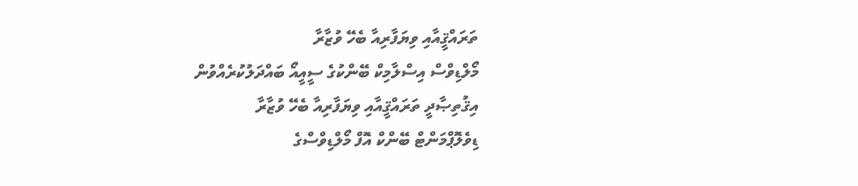ތަރައްޤީއާއި ވިޔަފާރިއާ ބެހޭ ވުޒާރާ
މޯލްޑިވްސް އިސްލާމިކް ބޭންކުގެ ސީއީއޯ ބައްދަލުކުރެއްވުން
އިޤުތިޞާދީ ތަރައްޤީއާއި ވިޔަފާރިއާ ބެހޭ ވުޒާރާ
ޑިވެލޮޕްމަންޓް ބޭންކް އޮފް މޯލްޑިވްސްގެ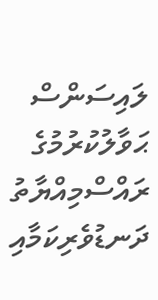ލައިސަންސް ޙަވާލުކުރުމުގެ ރައްސްމިއްޔާތު
ދަނޑުވެރިކަމާއި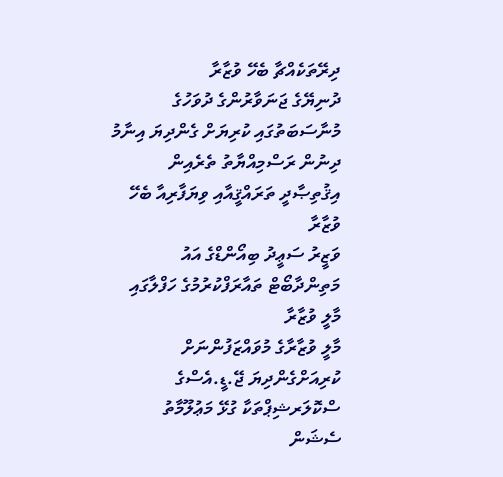ދިރޭތަކެއްޗާ ބެހޭ ވުޒާރާ
ދުނިޔޭގެ ޖަނަވާރުންގެ ދުވަހުގެ މުނާސަބަތުގައި ކުރިޔަށް ގެންދިޔަ އިނާމު ދިނުން ރަސްމިއްޔާތު ތެރެއިން
އިޤުތިޞާދީ ތަރައްޤީއާއި ވިޔަފާރިއާ ބެހޭ ވުޒާރާ
ވަޒީރު ސަޢީދު ބިއޯންޑްގެ އައު މަތިންދާބޯޓް ތައާރަފްކުރުމުގެ ހަފްލާގައި
މާލީ ވުޒާރާ
މާލީ ވުޒާރާގެ މުވައްޒަފުންނަށް ކުރިއަށްގެންދިޔަ ޖޭ.ޑީ.އެސްގެ ސްކޮލަރޝިޕްތަކާ ގުޅޭ މަޢުލޫމާތު ސެޝަން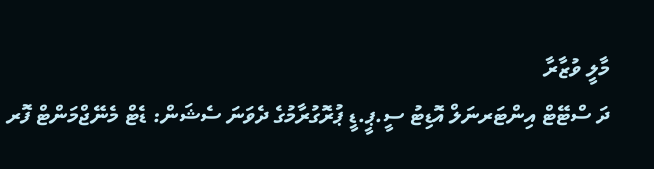މާލީ ވުޒާރާ
ދަ ސްޓޭޓް އިންޓަރނަލް އޮޑިޓު ސީ.ޕީ.ޑީ ޕުރޮގުރާމުގެ ދެވަނަ ސެޝަން: ޑެޓް މެނޭޖްމަންޓް ފޮރ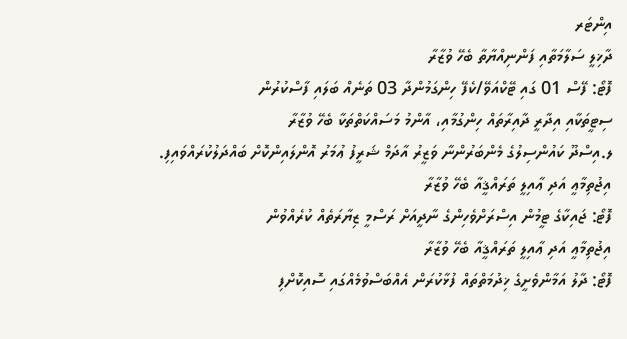އިންޓަރ
ދާޚިލީ ސަލާމަތާއި ފަންނިއްޔާތާ ބެހޭ ވުޒާރާ
ފޮޓޯ: ފޭސް 01 ގައި ޓޭކްއަވޭ/ކެފޭ ހިންގަމުންދާ 03 ތަނެއް ބަލައި ފާސްކުރުން
ސިޓީތަކާއި އިދާރީ ދާއިރާތައް ހިންގުމާއި، އާންމު މަސައްކަތްތަކާ ބެހޭ ވުޒާރާ
ލ.އިސްދޫ ކައުންސިލުގެ މެންބަރުންނާ ވަޒީރު އާދަމް ޝަރީފު ޢުމަރު އޮންލައިންކޮށް ބައްދަލުކުރައްވައިފި.
އިޖުތިމާޢީ އަދި ޢާއިލީ ތަރައްޤީއާ ބެހޭ ވުޒާރާ
ފޮޓޯ: ޖައިކާގެ ޓީމުން އިސްރަށްވެހިންގެ ނާދީއަށް ރަސްމީ ޒިޔާރަތެއް ކުރެއްވުން
އިޖުތިމާޢީ އަދި ޢާއިލީ ތަރައްޤީއާ ބެހޭ ވުޒާރާ
ފޮޓޯ: ދާލު އަމާންވެށީގެ ޚިދުމަތްތައް ފުޅާކުރަން އެއްބަސްވުމެއްގައި ސޮއިކޮށްފި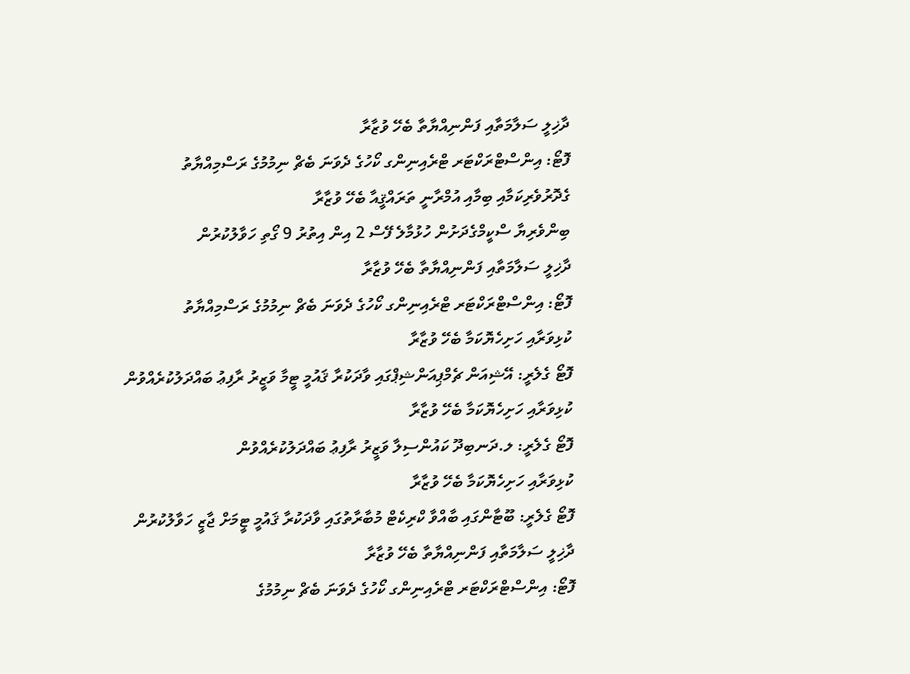ދާޚިލީ ސަލާމަތާއި ފަންނިއްޔާތާ ބެހޭ ވުޒާރާ
ފޮޓޯ: އިންސްޓްރަކްޓަރ ޓްރެއިނިންގ ކޯހުގެ ދެވަނަ ބެޗް ނިމުމުގެ ރަސްމިއްޔާތު
ގެދޮރުވެރިކަމާއި ބިމާއި އުމްރާނީ ތަރައްޤީއާ ބެހޭ ވުޒާރާ
ބިންވެރިޔާ ސްކީމްގެދަށުން ހުޅުމާލެ ފޭސް 2 އިން އިތުރު 9 ގޯތި ހަވާލުކުރުން
ދާޚިލީ ސަލާމަތާއި ފަންނިއްޔާތާ ބެހޭ ވުޒާރާ
ފޮޓޯ: އިންސްޓްރަކްޓަރ ޓްރެއިނިންގ ކޯހުގެ ދެވަނަ ބެޗް ނިމުމުގެ ރަސްމިއްޔާތު
ކުޅިވަރާއި ހަށިހެޔޮކަމާ ބެހޭ ވުޒާރާ
ފޮޓޯ ގެލެރީ: އޭޝިއަން ޗެމްޕިއަންޝިޕްގައި ވާދަކުރާ ޤައުމީ ޓީމާ ވަޒީރު ރާފިޢު ބައްދަލުކުރެއްވުން
ކުޅިވަރާއި ހަށިހެޔޮކަމާ ބެހޭ ވުޒާރާ
ފޮޓޯ ގެލެރީ: ލ.ދަނބިދޫ ކައުންސިލާ ވަޒީރު ރާފިޢު ބައްދަލުކުރެއްވުން
ކުޅިވަރާއި ހަށިހެޔޮކަމާ ބެހޭ ވުޒާރާ
ފޮޓޯ ގެލެރީ: ބޫޓާންގައި ބާއްވާ ކްރިކެޓް މުބާރާތުގައި ވާދަކުރާ ޤައުމީ ޓީމަށް ޖާޒީ ހަވާލުކުރުން
ދާޚިލީ ސަލާމަތާއި ފަންނިއްޔާތާ ބެހޭ ވުޒާރާ
ފޮޓޯ: އިންސްޓްރަކްޓަރ ޓްރެއިނިންގ ކޯހުގެ ދެވަނަ ބެޗް ނިމުމުގެ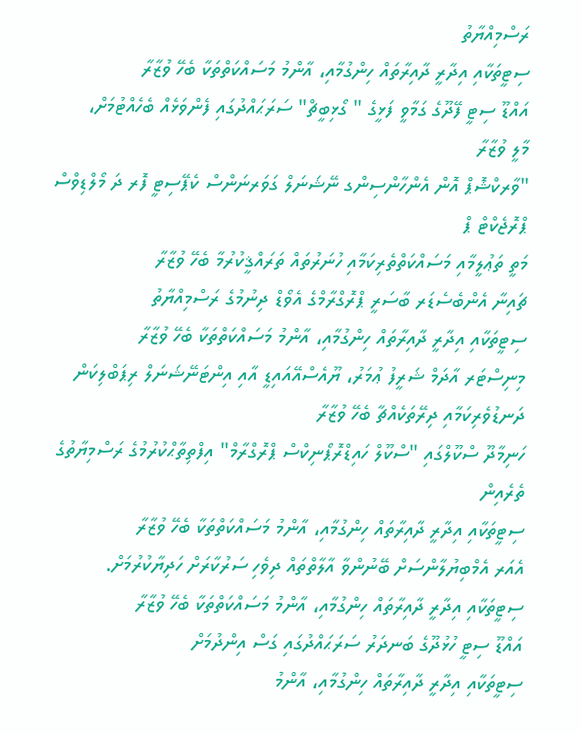ރަސްމިއްޔާތު
ސިޓީތަކާއި އިދާރީ ދާއިރާތައް ހިންގުމާއި، އާންމު މަސައްކަތްތަކާ ބެހޭ ވުޒާރާ
އައްޑޫ ސިޓީ ފޭދޫގެ ގަމާވީ ފަޅީގެ " ގޯޅިބީޗް" ސަރަޙައްދުގައި ފެންވަޅެއް ބެހެއްޓުމަށް،
މާލީ ވުޒާރާ
"ވާރކްޝޮޕް އޮން އެންހާންސިންގ ނޭޝަނަލް ގަވަރނަންސް ކެޕޭސިޓީ ފޮރ ދަ މޯލްޑިވްސް ޕްރޮޖެކްޓް ޕް
މަތީ ތަޢުލީމާއި މަސައްކަތްތެރިކަމާއި ހުނަރުތައް ތަރައްޤީކުރުމާ ބެހޭ ވުޒާރާ
ޗައިނާ އެންބެސެޑަރ ބާސަރީ ޕްރޮގްރާމްގެ އެވޯޑް ދިނުމުގެ ރަސްމިއްޔާތު
ސިޓީތަކާއި އިދާރީ ދާއިރާތައް ހިންގުމާއި، އާންމު މަސައްކަތްތަކާ ބެހޭ ވުޒާރާ
މިނިސްޓަރ އާދަމް ޝަރީފު ޢުމަރު، ޔޫއެސްއޭއައިޑީ އާއި އިންޓަނޭޝަނަލް ރިޕަބްލިކަން
ދަނޑުވެރިކަމާއި ދިރޭތަކެއްޗާ ބެހޭ ވުޒާރާ
ހަނިމާދޫ ސްކޫލްގައި "ސްކޫލް ހައިޑްރޮޕޯނިކްސް ޕްރޮގްރާމް" އިފްތިތާޙްކުރުމުގެ ރަސްމިޔާތުގެ ތެރެއިން
ސިޓީތަކާއި އިދާރީ ދާއިރާތައް ހިންގުމާއި، އާންމު މަސައްކަތްތަކާ ބެހޭ ވުޒާރާ
އެއަރ އެމްބިޔުލާންސަށް ބޭނުންވާ އާލާތްތައް ދިވެހި ސަރުކާރަށް ހަދިޔާކުރުމަށް.
ސިޓީތަކާއި އިދާރީ ދާއިރާތައް ހިންގުމާއި، އާންމު މަސައްކަތްތަކާ ބެހޭ ވުޒާރާ
އައްޑޫ ސިޓީ ހުޅުދޫގެ ބަނދަރު ސަރަޙައްދުގައި ގަސް އިންދުމަށް
ސިޓީތަކާއި އިދާރީ ދާއިރާތައް ހިންގުމާއި، އާންމު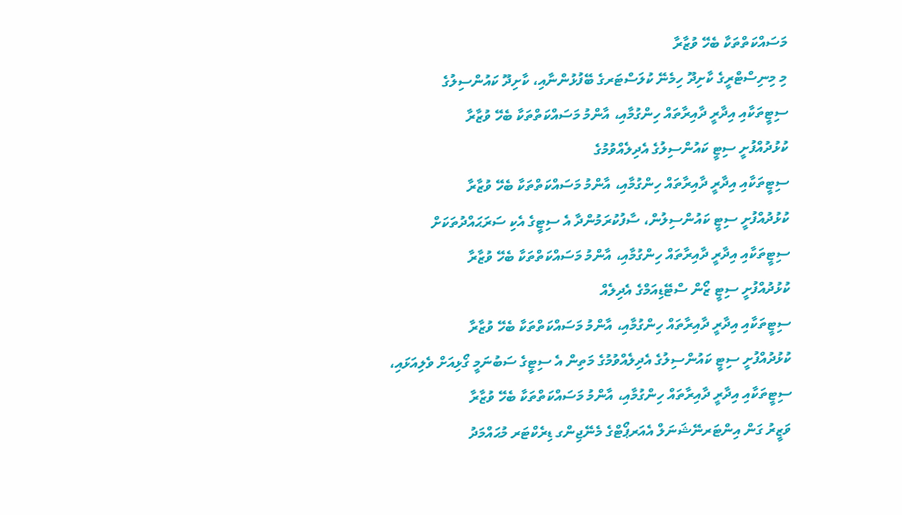މަސައްކަތްތަކާ ބެހޭ ވުޒާރާ
މި މިނިސްޓްރީގެ ކާށިދޫ ހިމެނޭ ކުލަސްޓަރގެ ބޭފުޅުންނާއި، ކާށިދޫ ކައުންސިލުގެ
ސިޓީތަކާއި އިދާރީ ދާއިރާތައް ހިންގުމާއި، އާންމު މަސައްކަތްތަކާ ބެހޭ ވުޒާރާ
ކުޅުދުއްފުށީ ސިޓީ ކައުންސިލުގެ އެދިލެއްވުމުގެ
ސިޓީތަކާއި އިދާރީ ދާއިރާތައް ހިންގުމާއި، އާންމު މަސައްކަތްތަކާ ބެހޭ ވުޒާރާ
ކުޅުދުއްފުށީ ސިޓީ ކައުންސިލުން، ސާފުކުރަމުންދާ އެ ސިޓީގެ އެކި ސަރަޙައްދުތަކަށް
ސިޓީތަކާއި އިދާރީ ދާއިރާތައް ހިންގުމާއި، އާންމު މަސައްކަތްތަކާ ބެހޭ ވުޒާރާ
ކުޅުދުއްފުށީ ސިޓީ ޒޯން ސްޓޭޑިއަމްގެ އެދިލެއް
ސިޓީތަކާއި އިދާރީ ދާއިރާތައް ހިންގުމާއި، އާންމު މަސައްކަތްތަކާ ބެހޭ ވުޒާރާ
ކުޅުދުއްފުށީ ސިޓީ ކައުންސިލުގެ އެދިލެއްވުމުގެ މަތިން އެ ސިޓީގެ ސަބުނަމީ ގޯޅިއަށް ވެލިއަޅައި،
ސިޓީތަކާއި އިދާރީ ދާއިރާތައް ހިންގުމާއި، އާންމު މަސައްކަތްތަކާ ބެހޭ ވުޒާރާ
ވަޒީރު ގަން އިންޓަރނޭޝަނަލް އެއަރޕޯޓްގެ މެނޭޖިންގ ޑިރެކްޓަރ މުޙައްމަދު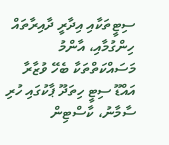ސިޓީތަކާއި އިދާރީ ދާއިރާތައް ހިންގުމާއި، އާންމު މަސައްކަތްތަކާ ބެހޭ ވުޒާރާ
އައްޑޫ ސިޓީ ހިތަދޫ ޕާކުގައި ހުރި ސާމާނު، ކާސްޓިން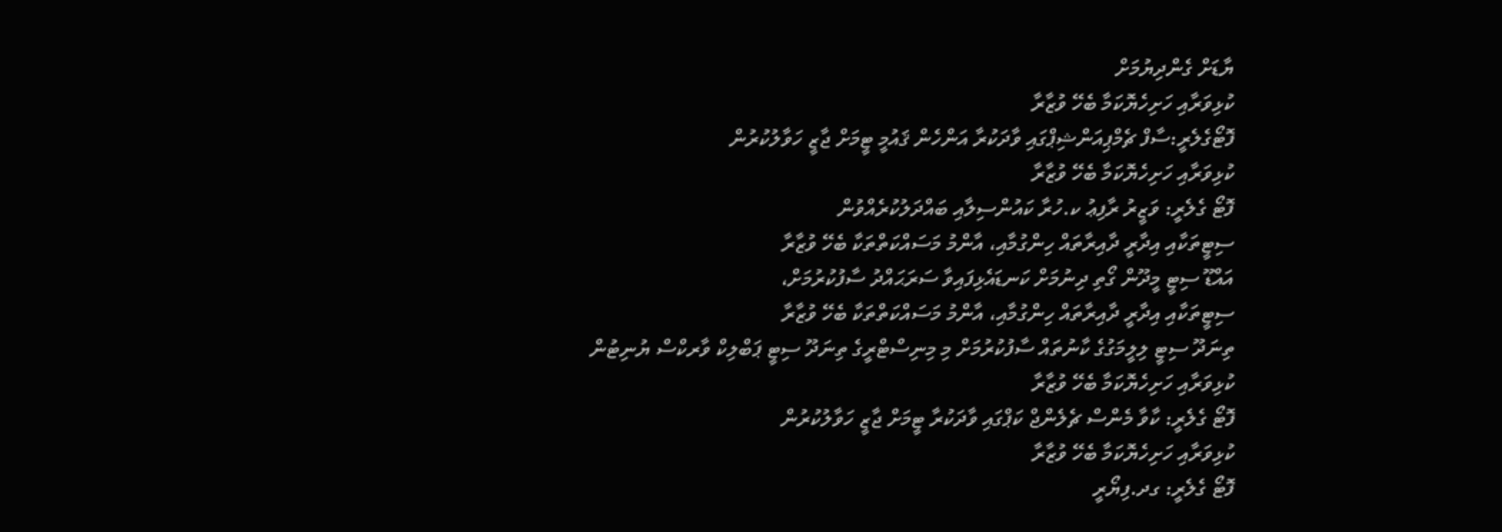ޔާޑަށް ގެންދިޔުމަށް
ކުޅިވަރާއި ހަށިހެޔޮކަމާ ބެހޭ ވުޒާރާ
ފޮޓޯގެލެރީ:ސާފް ޗެމްޕިއަންޝިޕްގައި ވާދަކުރާ އަންހެން ޤައުމީ ޓީމަށް ޖާޒީ ހަވާލުކުރުން
ކުޅިވަރާއި ހަށިހެޔޮކަމާ ބެހޭ ވުޒާރާ
ފޮޓޯ ގެލެރީ: ވަޒީރު ރާފިޢު ކ.ހުރާ ކައުންސިލާއި ބައްދަލުކުރެއްވުން
ސިޓީތަކާއި އިދާރީ ދާއިރާތައް ހިންގުމާއި، އާންމު މަސައްކަތްތަކާ ބެހޭ ވުޒާރާ
އައްޑޫ ސިޓީ މީދޫން ގޯތި ދިނުމަށް ކަނޑައެޅިފައިވާ ސަރަޙައްދު ސާފުކުރުމަށް،
ސިޓީތަކާއި އިދާރީ ދާއިރާތައް ހިންގުމާއި، އާންމު މަސައްކަތްތަކާ ބެހޭ ވުޒާރާ
ތިނަދޫ ސިޓީ ލިލީމަގުގެ ކާނުތައް ސާފުކުރުމަށް މި މިނިސްޓްރީގެ ތިނަދޫ ސިޓީ ޕަބްލިކް ވާރކްސް ޔުނިޓުން
ކުޅިވަރާއި ހަށިހެޔޮކަމާ ބެހޭ ވުޒާރާ
ފޮޓޯ ގެލެރީ: ކާވާ މެންސް ޗެލެންޖް ކަޕްގައި ވާދަކުރާ ޓީމަށް ޖާޒީ ހަވާލުކުރުން
ކުޅިވަރާއި ހަށިހެޔޮކަމާ ބެހޭ ވުޒާރާ
ފޮޓޯ ގެލެރީ: ގދ.ފިޔޯރީ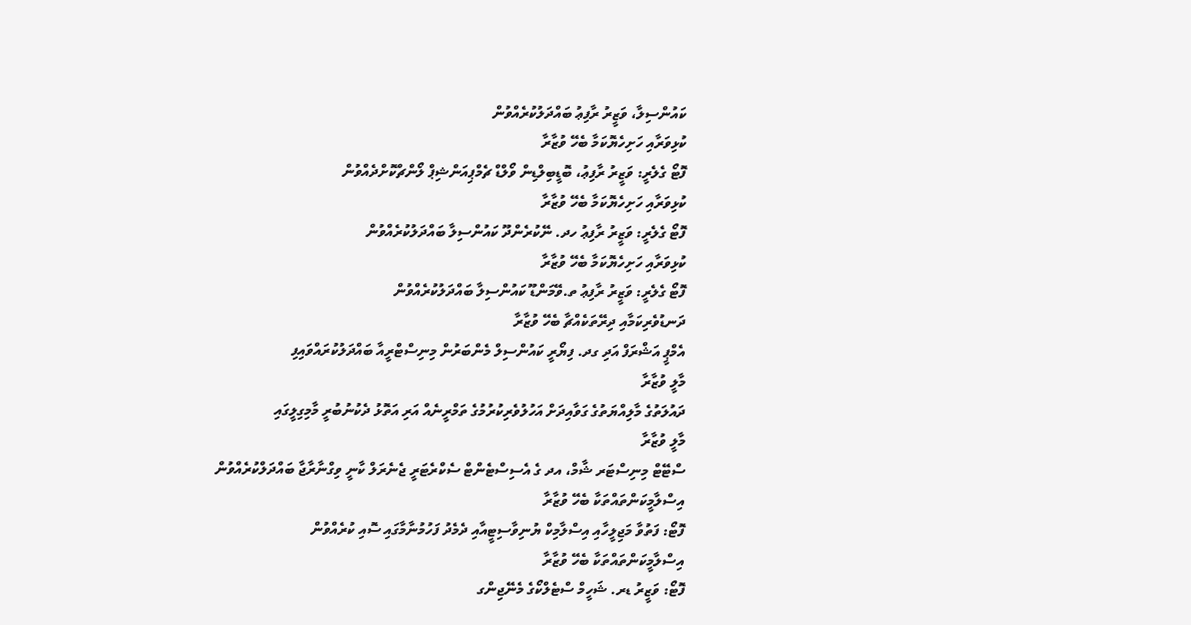ކައުންސިލާ، ވަޒީރު ރާފިޢު ބައްދަލުކުރެއްވުން
ކުޅިވަރާއި ހަށިހެޔޮކަމާ ބެހޭ ވުޒާރާ
ފޮޓޯ ގެލެރީ: ވަޒީރު ރާފިޢު، ބޮޑީބިލްޑިން ވޯލްޑް ޗެމްޕިއަންޝިޕް ލޯންޗްކޮށްދެއްވުން
ކުޅިވަރާއި ހަށިހެޔޮކަމާ ބެހޭ ވުޒާރާ
ފޮޓޯ ގެލެރީ: ވަޒީރު ރާފިޢު ހދ. ނޭކުރެންދޫ ކައުންސިލާ ބައްދަލުކުރެއްވުން
ކުޅިވަރާއި ހަށިހެޔޮކަމާ ބެހޭ ވުޒާރާ
ފޮޓޯ ގެލެރީ: ވަޒީރު ރާފިޢު ތ.ވޭމަންޑޫ ކައުންސިލާ ބައްދަލުކުރެއްވުން
ދަނޑުވެރިކަމާއި ދިރޭތަކެއްޗާ ބެހޭ ވުޒާރާ
އެމްޕީ އަޝްރަފް އަދި ގދ. ފިޔޯރީ ކައުންސިލް މެންބަރުން މިނިސްޓްރީއާ ބައްދަލުކުރައްވައިފި
މާލީ ވުޒާރާ
ދައުލަތުގެ މާލިއްޔަތުގެ ގަވާއިދަށް އަހުލުވެރިކުރުމުގެ ތަމްރީނެއް އަރި އަތޮޅު ދެކުނުބުރީ މާމިގިލީގައި
މާލީ ވުޒާރާ
ސްޓޭޓް މިނިސްޓަރ ޝާމް، އދ ގެ އެސިސްޓެންޓް ސެކްރެޓަރީ ޖެނެރަލް ކާނީ ވިގްނާރާޖާ ބައްދަލްކުރެއްވުން
އިސްލާމީކަންތައްތަކާ ބެހޭ ވުޒާރާ
ފޮޓޯ: ފަތުވާ މަޖިލީހާއި އިސްލާމިކް ޔުނިވާސިޓީއާއި ދެމެދު ފަހުމުނާމާގައި ސޮއި ކުރެއްވުން
އިސްލާމީކަންތައްތަކާ ބެހޭ ވުޒާރާ
ފޮޓޯ: ވަޒީރު ޑރ. ޝަހީމް ސްޓެލްކޯގެ މެނޭޖިންގ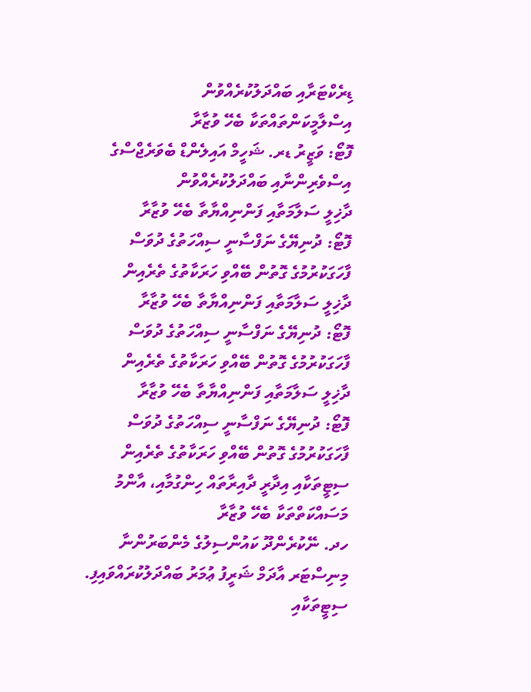ޑިރެކްޓަރާއި ބައްދަލުކުރެއްވުން
އިސްލާމީކަންތައްތަކާ ބެހޭ ވުޒާރާ
ފޮޓޯ: ވަޒީރު ޑރ. ޝަހީމް އައިލެންޑް ބެވަރެޖްސްގެ އިސްވެރިންނާއި ބައްދަލުކުރެއްވުން
ދާޚިލީ ސަލާމަތާއި ފަންނިއްޔާތާ ބެހޭ ވުޒާރާ
ފޮޓޯ: ދުނިޔޭގެ ނަފްސާނީ ސިއްހަތުގެ ދުވަސް ފާހަގަކުރުމުގެ ގޮތުން ބޭއްވި ހަރަކާތުގެ ތެރެއިން
ދާޚިލީ ސަލާމަތާއި ފަންނިއްޔާތާ ބެހޭ ވުޒާރާ
ފޮޓޯ: ދުނިޔޭގެ ނަފްސާނީ ސިއްހަތުގެ ދުވަސް ފާހަގަކުރުމުގެ ގޮތުން ބޭއްވި ހަރަކާތުގެ ތެރެއިން
ދާޚިލީ ސަލާމަތާއި ފަންނިއްޔާތާ ބެހޭ ވުޒާރާ
ފޮޓޯ: ދުނިޔޭގެ ނަފްސާނީ ސިއްހަތުގެ ދުވަސް ފާހަގަކުރުމުގެ ގޮތުން ބޭއްވި ހަރަކާތުގެ ތެރެއިން
ސިޓީތަކާއި އިދާރީ ދާއިރާތައް ހިންގުމާއި، އާންމު މަސައްކަތްތަކާ ބެހޭ ވުޒާރާ
ހދ. ނޭކުރެންދޫ ކައުންސިލުގެ މެންބަރުންނާ މިނިސްޓަރ އާދަމް ޝަރީފު ޢުމަރު ބައްދަލުކުރައްވައިފި.
ސިޓީތަކާއި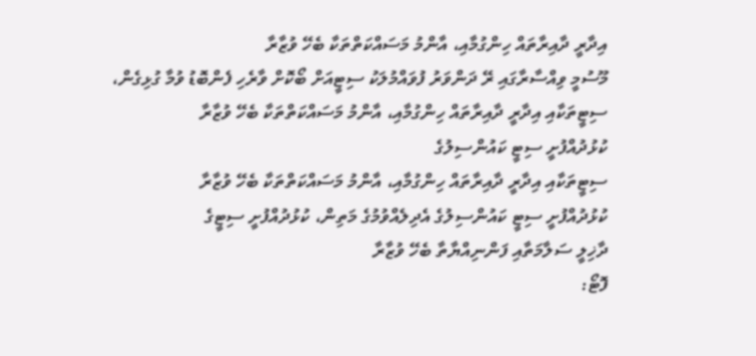އިދާރީ ދާއިރާތައް ހިންގުމާއި، އާންމު މަސައްކަތްތަކާ ބެހޭ ވުޒާރާ
މޫސުމީ ވިއްސާރާގައި ރޭ ދަންވަރު ފުވައްމުލަކު ސިޓީއަށް ބޯކޮށް ވާރެހި ފެންބޮޑު ވުމާ ގުޅިގެން،
ސިޓީތަކާއި އިދާރީ ދާއިރާތައް ހިންގުމާއި، އާންމު މަސައްކަތްތަކާ ބެހޭ ވުޒާރާ
ކުޅުދުއްފުށީ ސިޓީ ކައުންސިލުގެ
ސިޓީތަކާއި އިދާރީ ދާއިރާތައް ހިންގުމާއި، އާންމު މަސައްކަތްތަކާ ބެހޭ ވުޒާރާ
ކުޅުދުއްފުށީ ސިޓީ ކައުންސިލުގެ އެދިލެއްވުމުގެ މަތިން، ކުޅުދުއްފުށީ ސިޓީގެ
ދާޚިލީ ސަލާމަތާއި ފަންނިއްޔާތާ ބެހޭ ވުޒާރާ
ފޮޓޯ: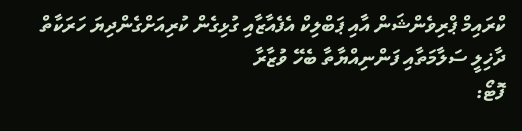ކްރައިމް ޕްރިވެންޝަން އާއި ޕަބްލިކް އެފެއާޒާއި ގުޅިގެން ކުރިއަށްގެންދިޔަ ހަރަކާތް
ދާޚިލީ ސަލާމަތާއި ފަންނިއްޔާތާ ބެހޭ ވުޒާރާ
ފޮޓޯ: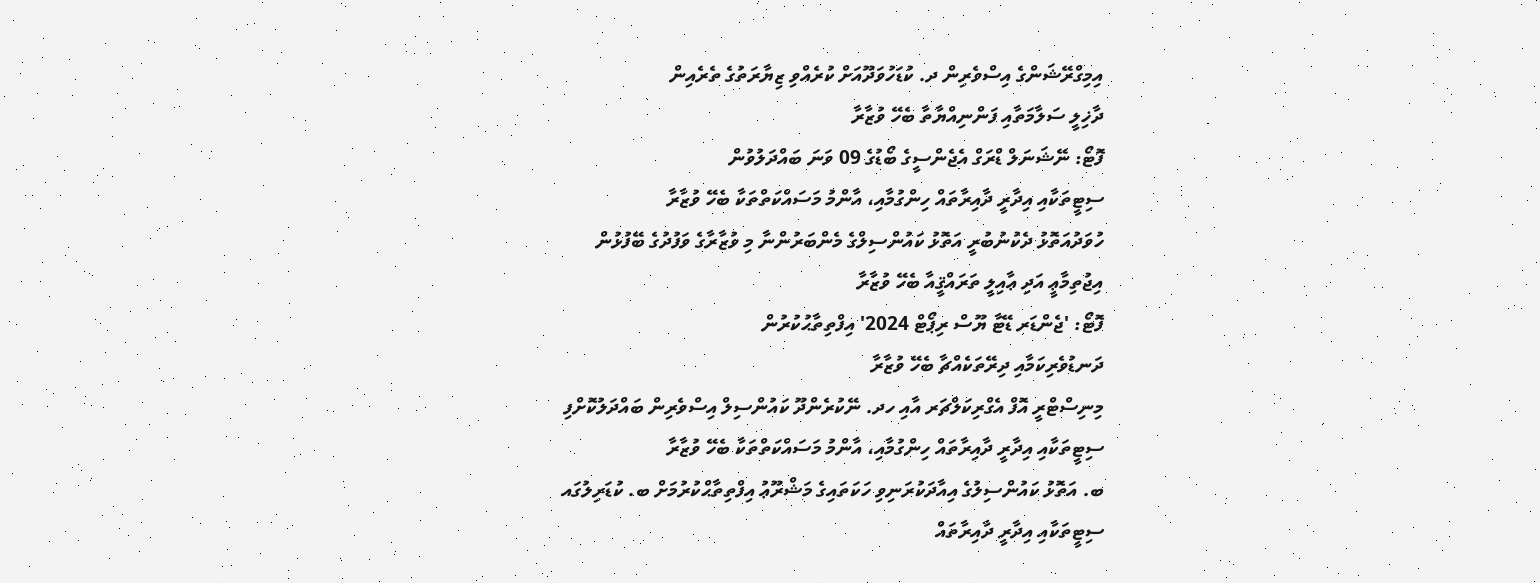އިމިގްރޭޝަންގެ އިސްވެރިން ދ. ކުޑަހުވަދޫއަށް ކުރެއްވި ޒިޔާރަތުގެ ތެރެއިން
ދާޚިލީ ސަލާމަތާއި ފަންނިއްޔާތާ ބެހޭ ވުޒާރާ
ފޮޓޯ: ނޭޝަނަލް ޑްރަގް އެޖެންސީގެ ބޯޑުގެ 09 ވަނަ ބައްދަލުވުން
ސިޓީތަކާއި އިދާރީ ދާއިރާތައް ހިންގުމާއި، އާންމު މަސައްކަތްތަކާ ބެހޭ ވުޒާރާ
ހުވަދުއަތޮޅު ދެކުނުބުރީ އަތޮޅު ކައުންސިލްގެ މެންބަރުންނާ މި ވުޒާރާގެ ވަފުދުގެ ބޭފުޅުން
އިޖުތިމާޢީ އަދި ޢާއިލީ ތަރައްޤީއާ ބެހޭ ވުޒާރާ
ފޮޓޯ: 'ޖެންޑަރ ޑޭޓާ ޔޫސް ރިޕޯޓް 2024' އިފްތިތާޙުކުރުން
ދަނޑުވެރިކަމާއި ދިރޭތަކެއްޗާ ބެހޭ ވުޒާރާ
މިނިސްޓްރީ އޮފް އެގްރިކަލްޗަރ އާއި ހދ. ނޭކުރެންދޫ ކައުންސިލް އިސްވެރިން ބައްދަލުކޮށްފި
ސިޓީތަކާއި އިދާރީ ދާއިރާތައް ހިންގުމާއި، އާންމު މަސައްކަތްތަކާ ބެހޭ ވުޒާރާ
ބ. އަތޮޅު ކައުންސިލުގެ އިއާދަކުރަނިވި ހަކަތައިގެ މަޝްރޫޢު އިފްތިތާޙްކުރުމަށް ބ. ކުޑަރިލުގައ
ސިޓީތަކާއި އިދާރީ ދާއިރާތައް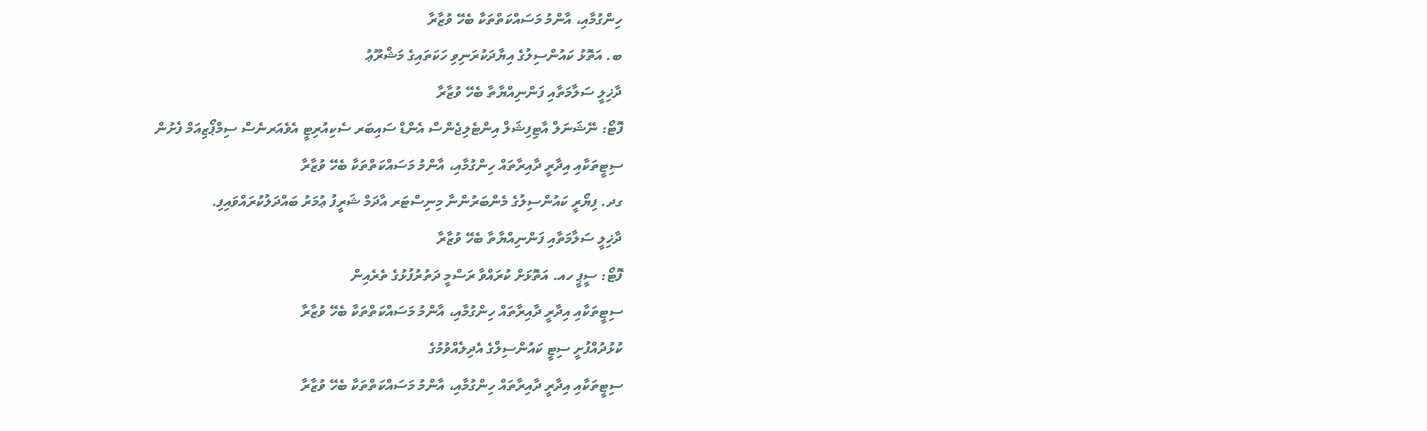ހިންގުމާއި، އާންމު މަސައްކަތްތަކާ ބެހޭ ވުޒާރާ
ބ. އަތޮޅު ކައުންސިލުގެ އިޔާދަކުރަނިވި ހަކަތައިގެ މަޝްރޫޢު
ދާޚިލީ ސަލާމަތާއި ފަންނިއްޔާތާ ބެހޭ ވުޒާރާ
ފޮޓޯ: ނޭޝަނަލް އާޓިފިޝަލް އިންޓެލިޖެންސް އެންޑް ސައިބަރ ސެކިއުރިޓީ އެވެއަރނެސް ސިމްޕޯޒިއަމް ފެށުން
ސިޓީތަކާއި އިދާރީ ދާއިރާތައް ހިންގުމާއި، އާންމު މަސައްކަތްތަކާ ބެހޭ ވުޒާރާ
ގދ. ފިޔޯރީ ކައުންސިލުގެ މެންބަރުންނާ މިނިސްޓަރ އާދަމް ޝަރީފު ޢުމަރު ބައްދަލުކުރައްވައިފި.
ދާޚިލީ ސަލާމަތާއި ފަންނިއްޔާތާ ބެހޭ ވުޒާރާ
ފޮޓޯ: ސީޕީ ހއ. އަތޮޅަށް ކުރައްވާ ރަސްމީ ދަތުރުފުޅުގެ ތެރެއިން
ސިޓީތަކާއި އިދާރީ ދާއިރާތައް ހިންގުމާއި، އާންމު މަސައްކަތްތަކާ ބެހޭ ވުޒާރާ
ކުޅުދުއްފުށީ ސިޓީ ކައުންސިލްގެ އެދިލެއްވުމުގެ
ސިޓީތަކާއި އިދާރީ ދާއިރާތައް ހިންގުމާއި، އާންމު މަސައްކަތްތަކާ ބެހޭ ވުޒާރާ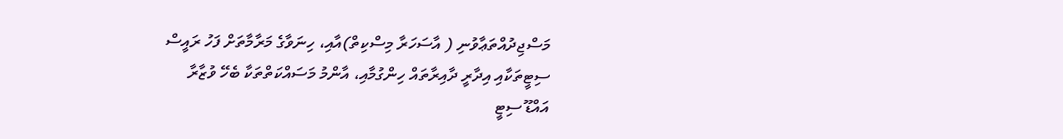މަސްޖިދުއްތަޢާވުނި ( އާސަހަރާ މިސްކިތް)އާއި، ހިނަވާގެ މަރާމާތަށް ފަހު ރައީސް
ސިޓީތަކާއި އިދާރީ ދާއިރާތައް ހިންގުމާއި، އާންމު މަސައްކަތްތަކާ ބެހޭ ވުޒާރާ
އައްޑޫ ސިޓީ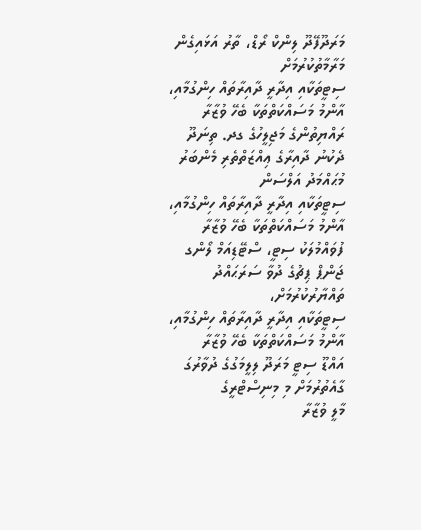މަރަދޫފޭދޫ ލިންކް ރޯޑް، ތާރު އަޅައިގެން މަރާމާތުކުރުމަށް
ސިޓީތަކާއި އިދާރީ ދާއިރާތައް ހިންގުމާއި، އާންމު މަސައްކަތްތަކާ ބެހޭ ވުޒާރާ
ރައްޔިތުންގެ މަޖިލީހުގެ ގދ. ތިނަދޫ ދެކުނު ދާއިރާގެ ޢިއްޒަތްތެރި މެންބަރު މުޙައްމަދު އަލްސަން
ސިޓީތަކާއި އިދާރީ ދާއިރާތައް ހިންގުމާއި، އާންމު މަސައްކަތްތަކާ ބެހޭ ވުޒާރާ
ފުވައްމުލަކު ސިޓީ، ސްޓޭޑިއަމް ލޯންގ ޖަންޕް ޕިޗުގެ ދުވާ ސަރަޙައްދު ތައްޔާރުކުރުމަށް،
ސިޓީތަކާއި އިދާރީ ދާއިރާތައް ހިންގުމާއި، އާންމު މަސައްކަތްތަކާ ބެހޭ ވުޒާރާ
އައްޑޫ ސިޓީ މަރަދޫ ލިލީމަގުގެ ދުވާރުގަ ގާއެތުރުމަށް މި މިނިސްޓްރީގެ
މާލީ ވުޒާރާ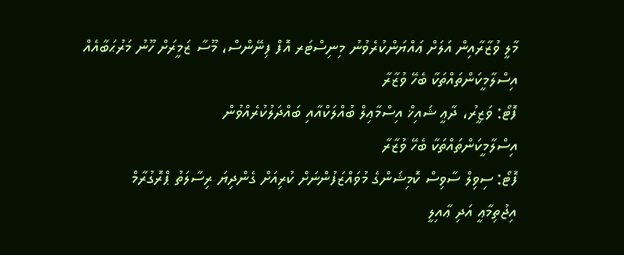މާލީ ވުޒާރާއިން އަލަށް ޢައްޔަންކުރެވުނު މިނިސްޓަރ އޮފް ފިނޭންސް، މޫސާ ޒަމީރަށް ހޫނު މަރުޙަބާއެއް
އިސްލާމީކަންތައްތަކާ ބެހޭ ވުޒާރާ
ފޮޓޯ: ވަޒީރު، ދާޢީ ޝައިޚް އިސްމާޢިލް ބުއްލަކްއާއި ބައްދަލުކުރެއްވުން
އިސްލާމީކަންތައްތަކާ ބެހޭ ވުޒާރާ
ފޮޓޯ: ސިވިލް ސާވިސް ކޮމިޝަންގެ މުވައްޒަފުންނަށް ކުރިއަށް ގެންދިޔަ ރިސާލަތު ޕްރޮގުރާމް
އިޖުތިމާޢީ އަދި ޢާއިލީ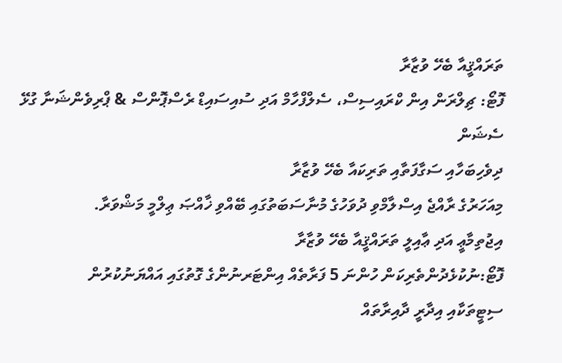ތަރައްޤީއާ ބެހޭ ވުޒާރާ
ފޮޓޯ: ޗިލްރަން އިން ކްރައިސިސް، ސެލްފްހާމް އަދި ސުއިސައިޑް ރެސްޕޮންސް & ޕްރިވެންޝަނާ ގުޅޭ ސެޝަން
ދިވެހިބަހާއި ސަގާފަތާއި ތަރިކައާ ބެހޭ ވުޒާރާ
މިއަހަރުގެ ރާއްޖެ އިސްލާމްވި ދުވަހުގެ މުނާސަބަތުގައި ބޭއްވި ޚާއްޞަ ޢިލްމީ މަޝްވަރާ.
އިޖުތިމާޢީ އަދި ޢާއިލީ ތަރައްޤީއާ ބެހޭ ވުޒާރާ
ފޮޓޯ:ނުކުޅެދުންތެރިކަން ހުންނަ 5 ފަރާތެއް އިންޓަރނުންގެ ގޮތުގައި އައްޔަނުކުރުން
ސިޓީތަކާއި އިދާރީ ދާއިރާތައް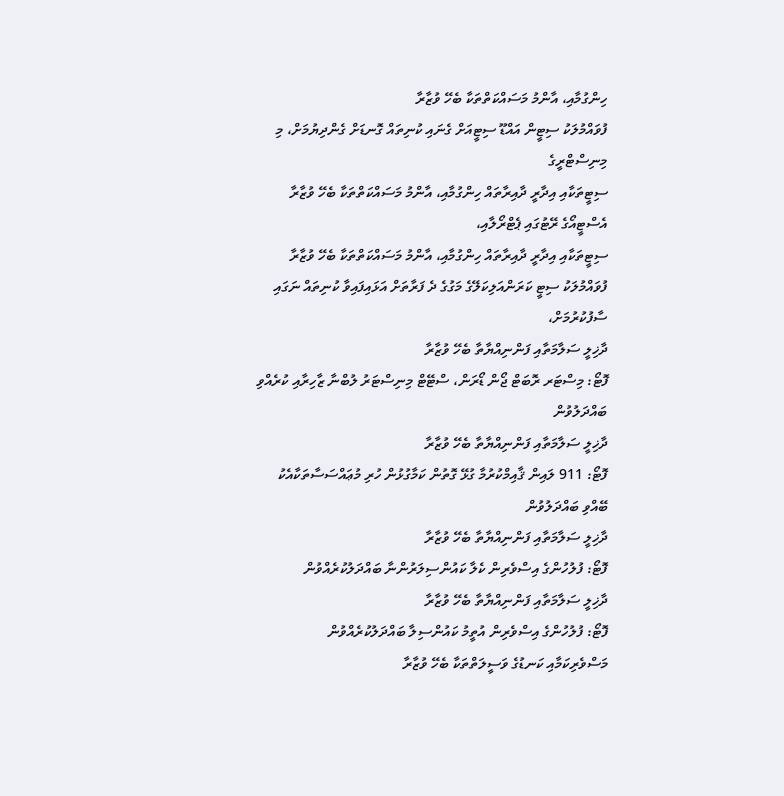ހިންގުމާއި، އާންމު މަސައްކަތްތަކާ ބެހޭ ވުޒާރާ
ފުވައްމުލަކު ސިޓީން އައްޑޫ ސިޓީއަށް ގެނައި ކުނިތައް ގޮނޑަށް ގެންދިޔުމަށް، މި މިނިސްޓްރީގެ
ސިޓީތަކާއި އިދާރީ ދާއިރާތައް ހިންގުމާއި، އާންމު މަސައްކަތްތަކާ ބެހޭ ވުޒާރާ
އެސްޓީއޯގެ ރޭޓުގައި ޕެޓްރޯލާއި،
ސިޓީތަކާއި އިދާރީ ދާއިރާތައް ހިންގުމާއި، އާންމު މަސައްކަތްތަކާ ބެހޭ ވުޒާރާ
ފުވައްމުލަކު ސިޓީ ކަރަންއަލިކަލޭގެ މަގުގެ ދެ ފަރާތަށް އަޅައިފައިވާ ކުނިތައް ނަގައި ސާފުކުރުމަށް،
ދާޚިލީ ސަލާމަތާއި ފަންނިއްޔާތާ ބެހޭ ވުޒާރާ
ފޮޓޯ: މިސްޓަރ ރޮބަޓް ޖޯން ޑޯރަން، ސްޓޭޓް މިނިސްޓަރު ލުބްނާ ޒާހިރާއި ކުރެއްވި ބައްދަލުވުން
ދާޚިލީ ސަލާމަތާއި ފަންނިއްޔާތާ ބެހޭ ވުޒާރާ
ފޮޓޯ: 911 ލައިން ޤާއިމްކުރުމާ ގުޅޭ ގޮތުން ކަމާގުޅުން ހުރި މުޢައްސަސާތަކާއެކު ބޭއްވި ބައްދަލުވުން
ދާޚިލީ ސަލާމަތާއި ފަންނިއްޔާތާ ބެހޭ ވުޒާރާ
ފޮޓޯ: ފުލުހުންގެ އިސްވެރިން ކެލާ ކައުންސިލަރުންނާ ބައްދަލުކުރެއްވުން
ދާޚިލީ ސަލާމަތާއި ފަންނިއްޔާތާ ބެހޭ ވުޒާރާ
ފޮޓޯ: ފުލުހުންގެ އިސްވެރިން އުތީމު ކައުންސިލާ ބައްދަލުކުރެއްވުން
މަސްވެރިކަމާއި ކަނޑުގެ ވަސީލަތްތަކާ ބެހޭ ވުޒާރާ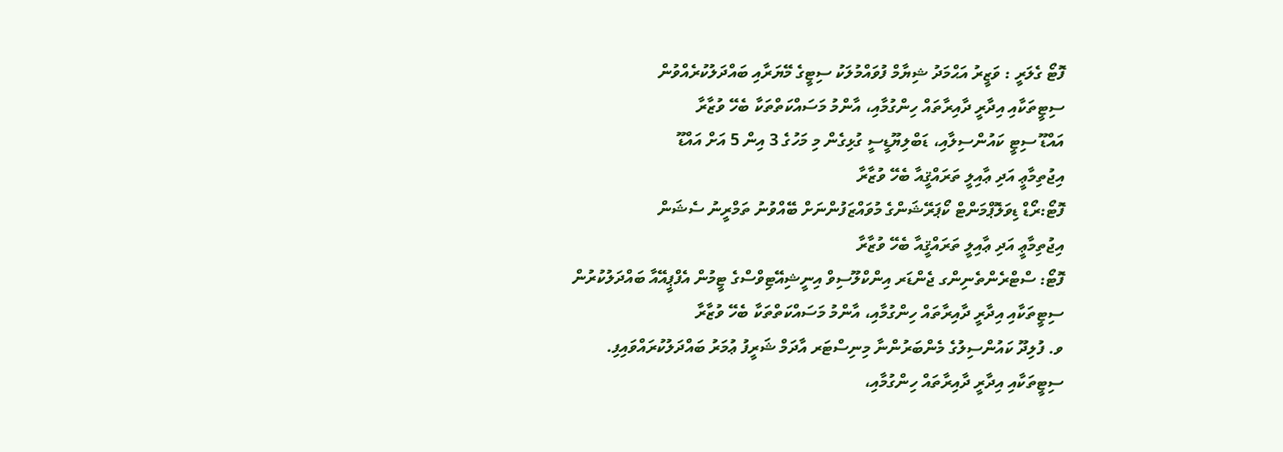ފޮޓޯ ގެލަރީ : ވަޒީރު އަޙްމަދު ޝިޔާމް ފުވައްމުލަކު ސިޓީގެ މޭޔަރާއި ބައްދަލުކުރެއްވުން
ސިޓީތަކާއި އިދާރީ ދާއިރާތައް ހިންގުމާއި، އާންމު މަސައްކަތްތަކާ ބެހޭ ވުޒާރާ
އައްޑޫ ސިޓީ ކައުންސިލާއި، ޑަބްލިޔޫޑީސީ ގުޅިގެން މި މަހުގެ 3 އިން 5 އަށް އައްޑޫ
އިޖުތިމާޢީ އަދި ޢާއިލީ ތަރައްޤީއާ ބެހޭ ވުޒާރާ
ފޮޓޯ:ރޯޑް ޑިވަލޮޕްމަންޓް ކޯޕަރޭޝަންގެ މުވައްޒަފުންނަށް ބޭއްވުނު ތަމްރީނު ސެޝަން
އިޖުތިމާޢީ އަދި ޢާއިލީ ތަރައްޤީއާ ބެހޭ ވުޒާރާ
ފޮޓޯ: ސްޓްރެންތެނިންގ ޖެންޑަރ އިންކްލޫސިވް އިނީޝިއޭޓިވްސްގެ ޓީމުން އެފްޕީއޭއާ ބައްދަލުކުރުން
ސިޓީތަކާއި އިދާރީ ދާއިރާތައް ހިންގުމާއި، އާންމު މަސައްކަތްތަކާ ބެހޭ ވުޒާރާ
ވ. ފުލިދޫ ކައުންސިލުގެ މެންބަރުންނާ މިނިސްޓަރ އާދަމް ޝަރީފު ޢުމަރު ބައްދަލުކުރައްވައިފި.
ސިޓީތަކާއި އިދާރީ ދާއިރާތައް ހިންގުމާއި،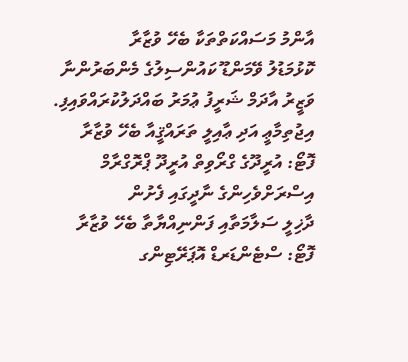އާންމު މަސައްކަތްތަކާ ބެހޭ ވުޒާރާ
ކޮޅުމަޑުލު ވޭމަންޑޫ ކައުންސިލުގެ މެންބަރުންނާ ވަޒީރު އާދަމް ޝަރީފު ޢުމަރު ބައްދަލުކުރައްވައިފި.
އިޖުތިމާޢީ އަދި ޢާއިލީ ތަރައްޤީއާ ބެހޭ ވުޒާރާ
ފޮޓޯ: އުރީދޫގެ ގްރޯވިތް އުރީދޫ ޕްރޮގްރާމް އިސްރަށްވެހިންގެ ނާދީގައި ފެށުން
ދާޚިލީ ސަލާމަތާއި ފަންނިއްޔާތާ ބެހޭ ވުޒާރާ
ފޮޓޯ: ސްޓެންޑަރޑް އޮޕަރޭޓިންގ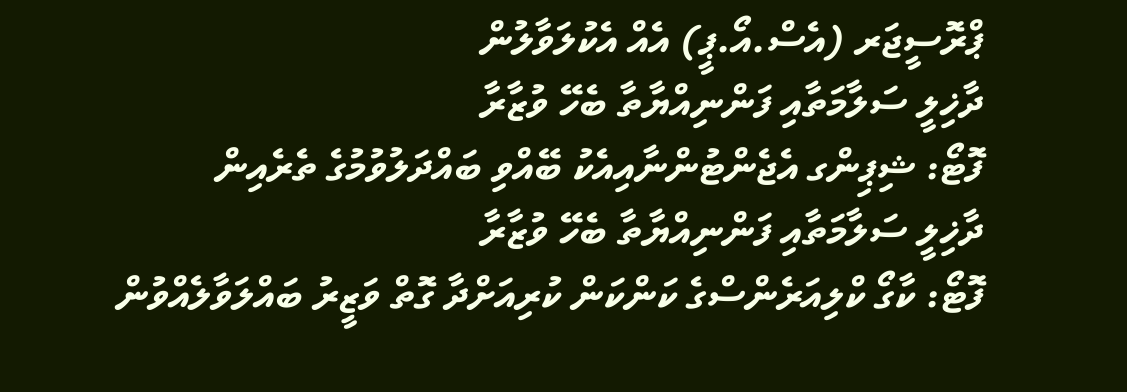ޕްރޮސީޖަރ (އެސް.އޯ.ޕީ) އެއް އެކުލަވާލުން
ދާޚިލީ ސަލާމަތާއި ފަންނިއްޔާތާ ބެހޭ ވުޒާރާ
ފޮޓޯ: ޝިޕިންގ އެޖެންޓުންނާއިއެކު ބޭއްވި ބައްދަލުވުމުގެ ތެރެއިން
ދާޚިލީ ސަލާމަތާއި ފަންނިއްޔާތާ ބެހޭ ވުޒާރާ
ފޮޓޯ: ކާގޯ ކްލިއަރެންސްގެ ކަންކަން ކުރިއަށްދާ ގޮތް ވަޒީރު ބައްލަވާލެއްވުން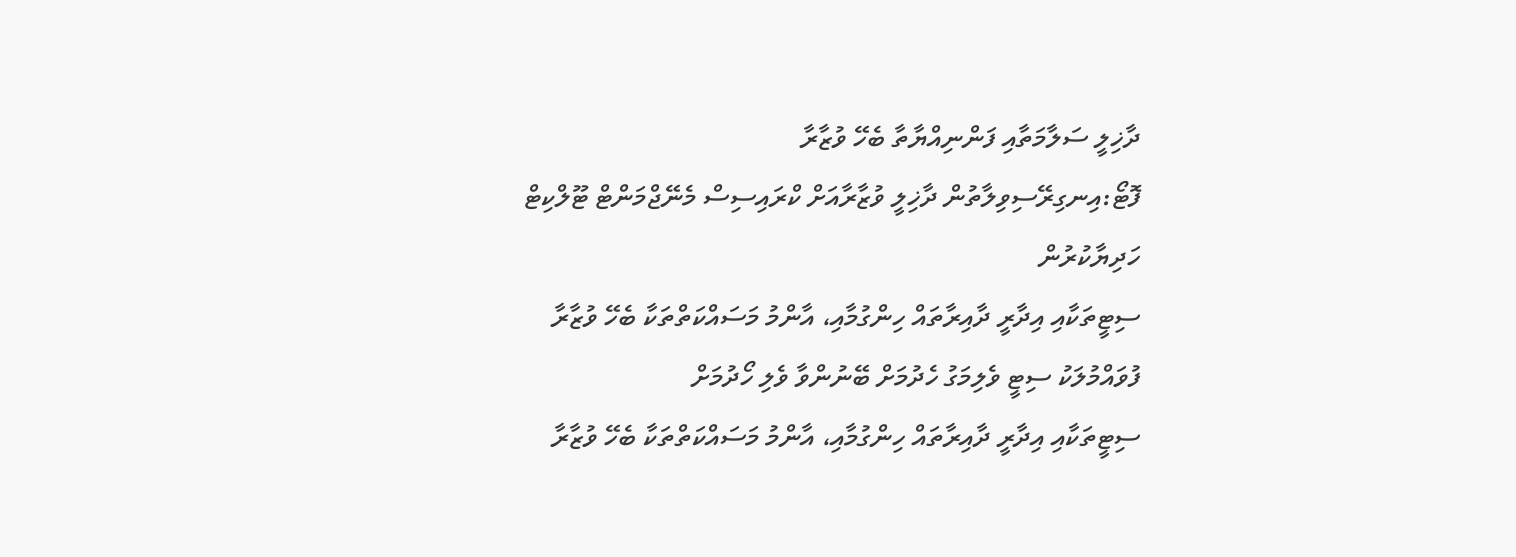ދާޚިލީ ސަލާމަތާއި ފަންނިއްޔާތާ ބެހޭ ވުޒާރާ
ފޮޓޯ:އިނގިރޭސިވިލާތުން ދާޚިލީ ވުޒާރާއަށް ކްރައިސިސް މެނޭޖްމަންޓް ޓޫލްކިޓް ހަދިޔާކުރުން
ސިޓީތަކާއި އިދާރީ ދާއިރާތައް ހިންގުމާއި، އާންމު މަސައްކަތްތަކާ ބެހޭ ވުޒާރާ
ފުވައްމުލަކު ސިޓީ ވެލިމަގު ހެދުމަށް ބޭނުންވާ ވެލި ހޯދުމަށް
ސިޓީތަކާއި އިދާރީ ދާއިރާތައް ހިންގުމާއި، އާންމު މަސައްކަތްތަކާ ބެހޭ ވުޒާރާ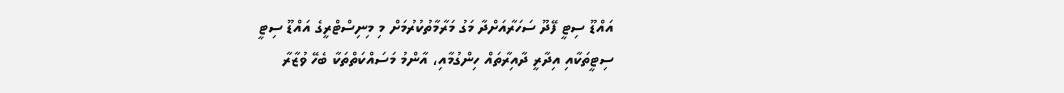އައްޑޫ ސިޓީ ފޭދޫ ސަހަރާއަށްދާ މަގު މަރާމާތުކުރުމަށް މި މިނިސްޓްރީގެ އައްޑޫ ސިޓީ
ސިޓީތަކާއި އިދާރީ ދާއިރާތައް ހިންގުމާއި، އާންމު މަސައްކަތްތަކާ ބެހޭ ވުޒާރާ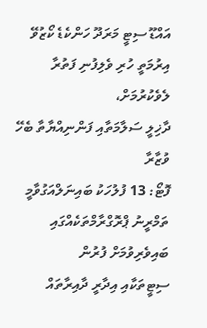އައްޑޫ ސިޓީ މަރަދޫ ހަންކެޑެ ކޯޒުވޭ އިރުމަތީ ހުރި ވެލިފުނި ފަތުރާ ލެވެކުރުމަށް،
ދާޚިލީ ސަލާމަތާއި ފަންނިއްޔާތާ ބެހޭ ވުޒާރާ
ފޮޓޯ: 13 ފުލުހަކު ބައިނަލްއަގުވާމީ ތަމްރީނު ޕްރޮގްރާމްތަކެއްގައި ބައިވެރިވުމަށް ފުރުން
ސިޓީތަކާއި އިދާރީ ދާއިރާތައް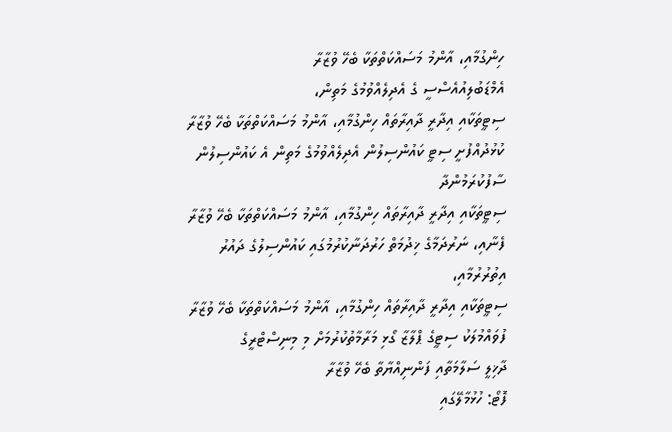ހިންގުމާއި، އާންމު މަސައްކަތްތަކާ ބެހޭ ވުޒާރާ
އެމްޑަބުލިއުއެސްސީ ގެ އެދިލެއްވުމުގެ މަތިން،
ސިޓީތަކާއި އިދާރީ ދާއިރާތައް ހިންގުމާއި، އާންމު މަސައްކަތްތަކާ ބެހޭ ވުޒާރާ
ކުޅުދުއްފުށީ ސިޓީ ކައުންސިލުން އެދިލެއްވުމުގެ މަތިން އެ ކައުންސިލުން ސާފުކުރަމުންދާ
ސިޓީތަކާއި އިދާރީ ދާއިރާތައް ހިންގުމާއި، އާންމު މަސައްކަތްތަކާ ބެހޭ ވުޒާރާ
ފެނާއި، ނަރުދަމާގެ ޚިދުމަތް ހަރުދަނާކުރުމުގައި ކައުންސިލުގެ ދައުރު އިތުރުރުމާއި،
ސިޓީތަކާއި އިދާރީ ދާއިރާތައް ހިންގުމާއި، އާންމު މަސައްކަތްތަކާ ބެހޭ ވުޒާރާ
ފުވައްމުލަކު ސިޓީގެ ޕްލާޒާ ގޯޅި މަރާމާތުކުރުމަށް މި މިނިސްޓްރީގެ
ދާޚިލީ ސަލާމަތާއި ފަންނިއްޔާތާ ބެހޭ ވުޒާރާ
ފޮޓޯ: ހުޅުމާލޭގައި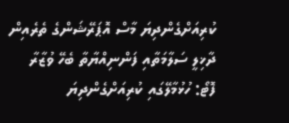ކުރިއަށްގެންދިޔަ މާސް އޮޕަރޭޝަންގެ ތެރެއިން
ދާޚިލީ ސަލާމަތާއި ފަންނިއްޔާތާ ބެހޭ ވުޒާރާ
ފޮޓޯ: ހުޅުމާލޭގައި ކުރިއަށްގެންދިޔަ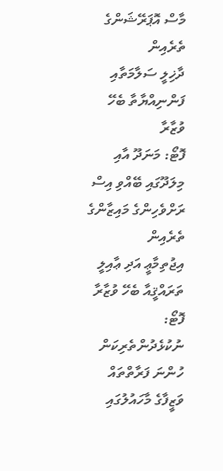މާސް އޮޕަރޭޝަންގެ ތެރެއިން
ދާޚިލީ ސަލާމަތާއި ފަންނިއްޔާތާ ބެހޭ ވުޒާރާ
ފޮޓޯ: މަނަދޫ އާއި މިލަދޫގައި ބޭއްވި އިސް ރަށްވެހިންގެ މައިޒާންގެ ތެރެއިން
އިޖުތިމާޢީ އަދި ޢާއިލީ ތަރައްޤީއާ ބެހޭ ވުޒާރާ
ފޮޓޯ: ނުކުޅެދުންތެރިކަން ހުންނަ ފަރާތްތައް ވަޒީފާގެ މާހައުލުގައި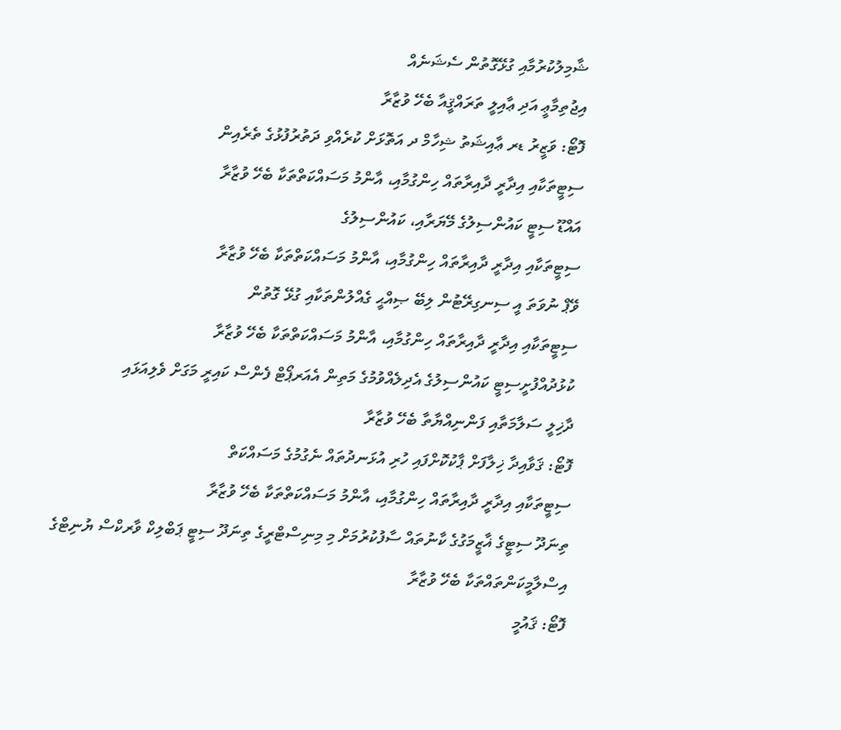ޝާމިލުކުރުމާއި ގުޅޭގޮތުން ސެޝަނެއް
އިޖުތިމާޢީ އަދި ޢާއިލީ ތަރައްޤީއާ ބެހޭ ވުޒާރާ
ފޮޓޯ: ވަޒީރު ޑރ ޢާއިޝަތު ޝިހާމް ދ އަތޮޅަށް ކުރެއްވި ދަތުރުފުޅުގެ ތެރެއިން
ސިޓީތަކާއި އިދާރީ ދާއިރާތައް ހިންގުމާއި، އާންމު މަސައްކަތްތަކާ ބެހޭ ވުޒާރާ
އައްޑޫ ސިޓީ ކައުންސިލުގެ މޭޔަރާއި، ކައުންސިލުގެ
ސިޓީތަކާއި އިދާރީ ދާއިރާތައް ހިންގުމާއި، އާންމު މަސައްކަތްތަކާ ބެހޭ ވުޒާރާ
ވޭޕް ނުވަތަ އީ ސިނގިރޭޓުން ލިބޭ ޞިއްޙީ ގެއްލުންތަކާއި ގުޅޭ ގޮތުން
ސިޓީތަކާއި އިދާރީ ދާއިރާތައް ހިންގުމާއި، އާންމު މަސައްކަތްތަކާ ބެހޭ ވުޒާރާ
ކުޅުދުއްފުށީސިޓީ ކައުންސިލުގެ އެދިލެއްވުމުގެ މަތިން އެއަރޕޯޓް ފެންސް ކައިރީ މަގަށް ވެލިއަޅައި
ދާޚިލީ ސަލާމަތާއި ފަންނިއްޔާތާ ބެހޭ ވުޒާރާ
ފޮޓޯ: ޤަވާއިދާ ޚިލާފަށް ޕާކުކޮށްފައި ހުރި އުޅަނދުތައް ނެގުމުގެ މަސައްކަތް
ސިޓީތަކާއި އިދާރީ ދާއިރާތައް ހިންގުމާއި، އާންމު މަސައްކަތްތަކާ ބެހޭ ވުޒާރާ
ތިނަދޫ ސިޓީގެ ޣާޒީމަގުގެ ކާނުތައް ސާފުކުރުމަށް މި މިނިސްޓްރީގެ ތިނަދޫ ސިޓީ ޕަބްލިކް ވާރކްސް ޔުނިޓްގެ
އިސްލާމީކަންތައްތަކާ ބެހޭ ވުޒާރާ
ފޮޓޯ: ޤައުމީ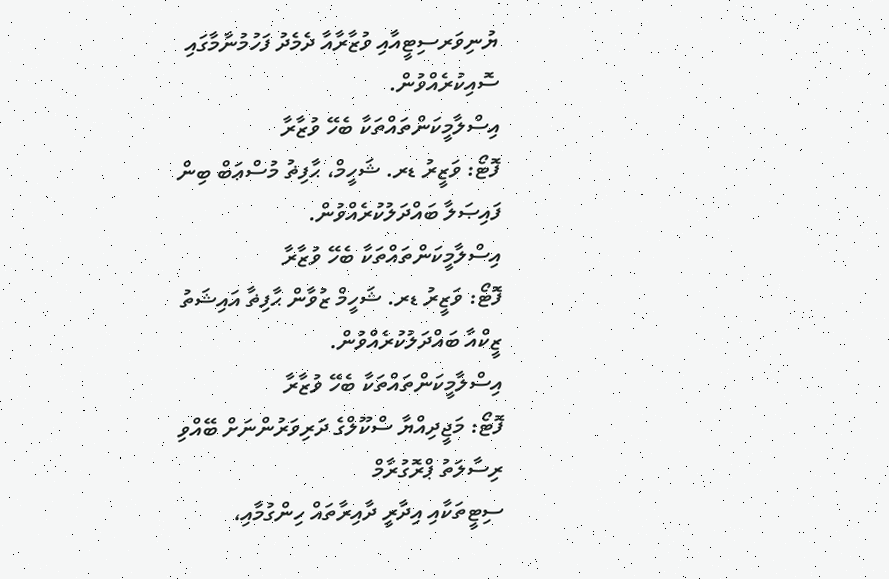ޔުނިވަރސިޓީއާއި ވުޒާރާއާ ދެމެދު ފަހުމުނާމާގައި ސޮއިކުރެއްވުން.
އިސްލާމީކަންތައްތަކާ ބެހޭ ވުޒާރާ
ފޮޓޯ: ވަޒީރު ޑރ. ޝަހީމް، ޙާފިޡު މުސްޢަބް ބިން ފައިޞަލާ ބައްދަލުކުރެއްވުން.
އިސްލާމީކަންތައްތަކާ ބެހޭ ވުޒާރާ
ފޮޓޯ: ވަޒީރު ޑރ. ޝަހީމް ޒުވާން ޙާފިޡާ އައިޝަތު ޒީކްއާ ބައްދަލުކުރެއްވުން.
އިސްލާމީކަންތައްތަކާ ބެހޭ ވުޒާރާ
ފޮޓޯ: މަޖީދިއްޔާ ސްކޫލްގެ ދަރިވަރުންނަށް ބޭއްވި ރިސާލަތު ޕްރޮގުރާމް
ސިޓީތަކާއި އިދާރީ ދާއިރާތައް ހިންގުމާއި،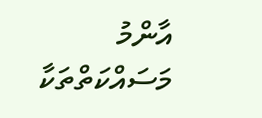އާންމު މަސައްކަތްތަކާ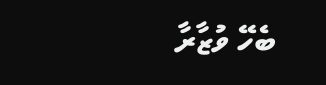ބެހޭ ވުޒާރާ